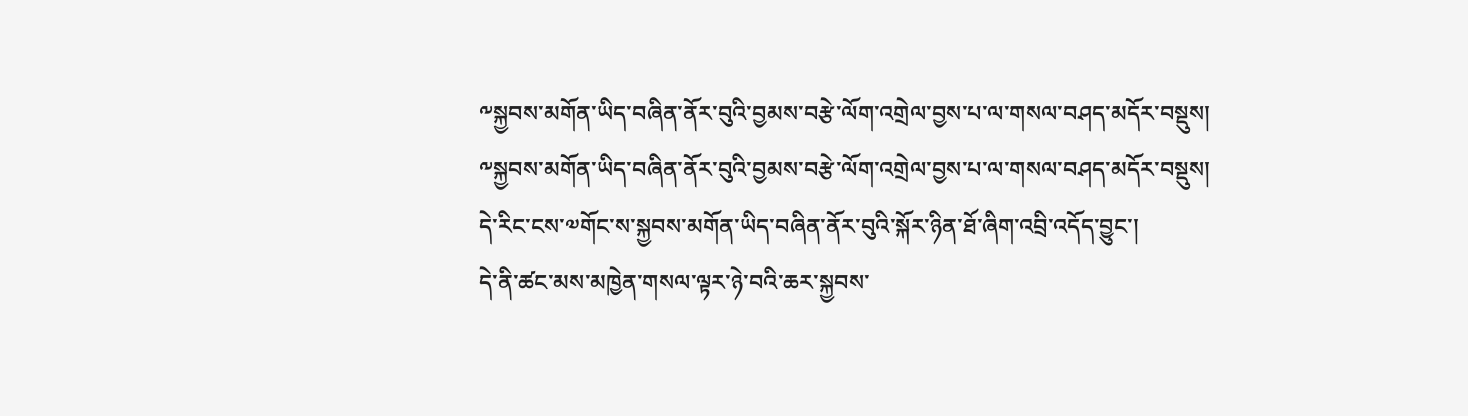༸སྐྱབས་མགོན་ཡིད་བཞིན་ནོར་བུའི་བྱམས་བརྩེ་ལོག་འགྲེལ་བྱས་པ་ལ་གསལ་བཤད་མདོར་བསྡུས།
༸སྐྱབས་མགོན་ཡིད་བཞིན་ནོར་བུའི་བྱམས་བརྩེ་ལོག་འགྲེལ་བྱས་པ་ལ་གསལ་བཤད་མདོར་བསྡུས།
དེ་རིང་ངས་༧གོང་ས་སྐྱབས་མགོན་ཡིད་བཞིན་ནོར་བུའི་སྐོར་ཉིན་ཐོ་ཞིག་འབྲི་འདོད་བྱུང་།
དེ་ནི་ཚང་མས་མཁྱེན་གསལ་ལྟར་ཉེ་བའི་ཆར་སྐྱབས་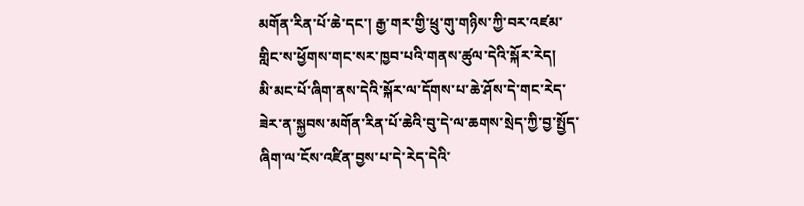མགོན་རིན་པོ་ཆེ་དང་། རྒྱ་གར་གྱི་ཕྲུ་གུ་གཉིས་ཀྱི་བར་འཛམ་གླིང་ས་ཕྱོགས་གང་སར་ཁྱབ་པའི་གནས་ཚུལ་དེའི་སྐོར་རེད།
མི་མང་པོ་ཞིག་ནས་དེའི་སྐོར་ལ་དོགས་པ་ཆེ་ཤོས་དེ་གང་རེད་ཟེར་ན་སྐྱབས་མགོན་རིན་པོ་ཆེའི་བུ་དེ་ལ་ཆགས་སྲེད་ཀྱི་བྱ་སྤྱོད་ཞིག་ལ་ངོས་འཛིན་བྱས་པ་དེ་རེད་དེའི་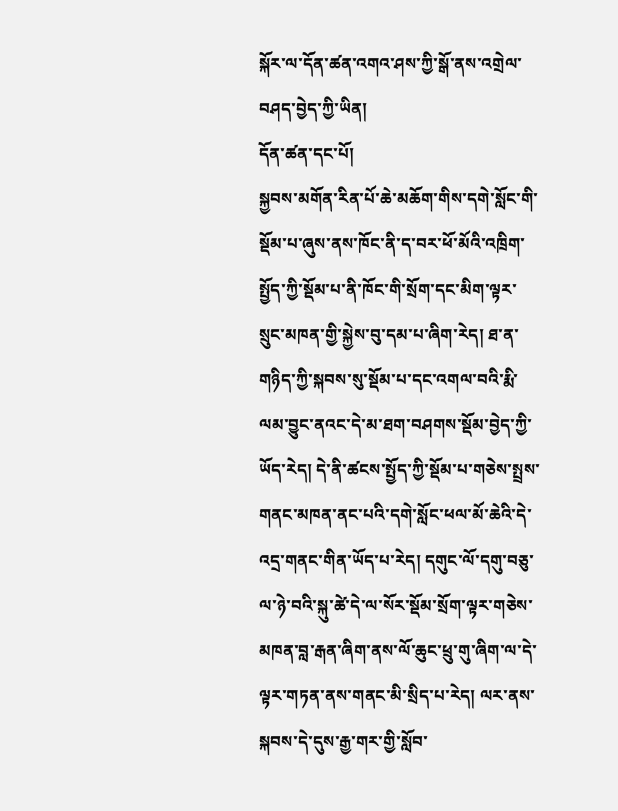སྐོར་ལ་དོན་ཚན་འགའ་ཤས་ཀྱི་སྒོ་ནས་འགྲེལ་བཤད་བྱེད་ཀྱི་ཡིན།
དོན་ཚན་དང་པོ།
སྐྱབས་མགོན་རིན་པོ་ཆེ་མཆོག་གིས་དགེ་སློང་གི་སྡོམ་པ་ཞུས་ནས་ཁོང་ནི་ད་བར་ཕོ་མོའི་འཁྲིག་སྤྱོད་ཀྱི་སྡོམ་པ་ནི་ཁོང་གི་སྲོག་དང་མིག་ལྟར་སྲུང་མཁན་གྱི་སྐྱེས་བུ་དམ་པ་ཞིག་རེད། ཐ་ན་གཉིད་ཀྱི་སྐབས་སུ་སྡོམ་པ་དང་འགལ་བའི་རྨི་ལམ་བྱུང་ནའང་དེ་མ་ཐག་བཤགས་སྡོམ་བྱེད་ཀྱི་ཡོད་རེད། དེ་ནི་ཚངས་སྤྱོད་ཀྱི་སྡོམ་པ་གཅེས་སྤྲས་གནང་མཁན་ནང་པའི་དགེ་སློང་ཕལ་མོ་ཆེའི་དེ་འདྲ་གནང་གིན་ཡོད་པ་རེད། དགུང་ལོ་དགུ་བཅུ་ལ་ཉེ་བའི་སྐུ་ཚེ་དེ་ལ་སོར་སྡོམ་སྲོག་ལྟར་གཅེས་མཁན་བླ་རྒན་ཞིག་ནས་ལོ་ཆུང་ཕྲུ་གུ་ཞིག་ལ་དེ་ལྟར་གཏན་ནས་གནང་མི་སྲིད་པ་རེད། ལར་ནས་སྐབས་དེ་དུས་རྒྱ་གར་གྱི་སློབ་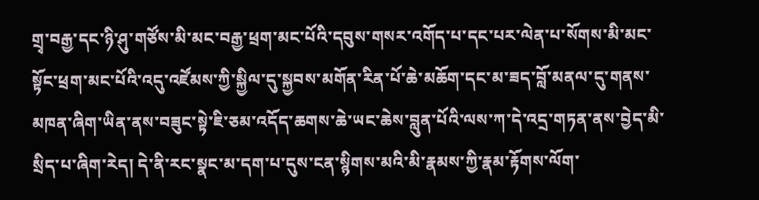གྲྭ་བརྒྱ་དང་ཉི་ཤུ་གཙོས་མི་མང་བརྒྱ་ཕྲག་མང་པོའི་དབུས་གསར་འགོད་པ་དང་པར་ལེན་པ་སོགས་མི་མང་སྟོང་ཕྲག་མང་པོའི་འདུ་འཛོམས་ཀྱི་སྐྱིལ་དུ་སྐྱབས་མགོན་རིན་པོ་ཆེ་མཆོག་དང་མ་ཟད་བློ་མནལ་དུ་གནས་མཁན་ཞིག་ཡིན་ནས་བཟུང་སྟེ་ཇི་ཅམ་འདོད་ཆགས་ཆེ་ཡང་ཆེས་བླུན་པོའི་ལས་ཀ་དེ་འདྲ་གཏན་ནས་བྱེད་མི་སྲིད་པ་ཞིག་རེད། དེ་ནི་རང་སྣང་མ་དག་པ་དུས་ངན་སྙིགས་མའི་མི་རྣམས་ཀྱི་རྣམ་རྟོགས་ལོག་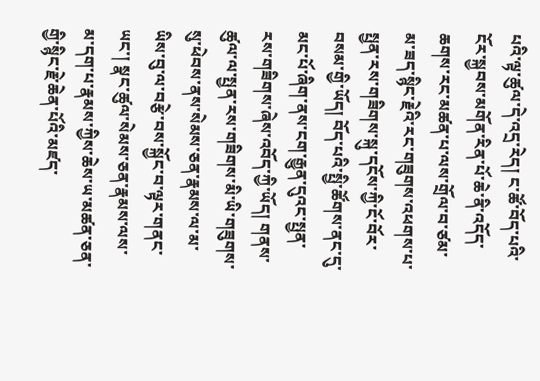པའི་ལྟ་ཚུལ་དེ་འདྲ་རེད། ང་ཚོ་བོད་པའི་ངོར་སྐྱབས་མགོན་རིན་པོ་ཆེ་ནི་འདོད་ཆགས་རང་མཚན་པ་ལས་གྲོལ་བ་ཙམ་མ་ཟད་སྙིང་རྗེའི་རང་གཟུགས་འཕགས་པ་སྤྱན་རས་གཟིགས་སྐུ་དངོས་ཀྱི་ངོ་བོར་བསམ་གྱི་ཡོད། བོད་པའི་སྤྱི་ཚོགས་ནང་དུ་མང་པོ་ཞིག་ནས་ངག་རྒྱུན་དུའང་སྤྱན་རས་གཟིགས་ཞེས་འབོད་ཀྱི་ཡོད། གནས་ཚུལ་ལ་སྤྱན་རས་གཟིགས་མི་ཡི་གཟུགས་སུ་ཕེབས་ནས་སེམས་ཅན་རྣམས་ལ་མ་ཡིས་བུ་ལ་བརྩེ་བས་སྐྱོང་བ་ལྟར་གནང་ཡང་། སྣང་ཚུལ་སེམས་ཅན་རྣམས་ལས་མ་དག་པ་རྣམས་ཀྱིས་ཆེས་ཡ་མཚན་ཅན་གྱི་སྙིང་རྗེ་ཆེན་པོའི་མཛད་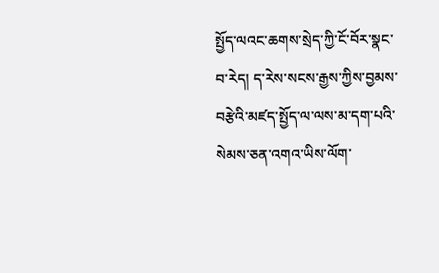སྤྱོད་ལའང་ཆགས་སྲེད་ཀྱི་ངོ་བོར་སྣང་བ་རེད། ད་རེས་སངས་རྒྱས་ཀྱིས་བྱམས་བརྩེའི་མཛད་སྤྱོད་ལ་ལས་མ་དག་པའི་སེམས་ཅན་འགའ་ཡིས་ལོག་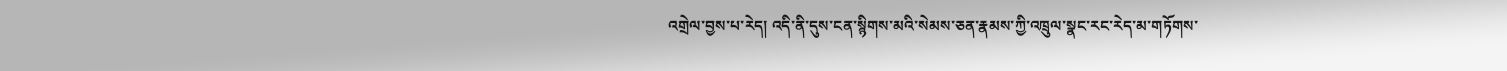འགྲེལ་བྱས་པ་རེད། འདི་ནི་དུས་ངན་སྙིགས་མའི་སེམས་ཅན་རྣམས་ཀྱི་འཁྲུལ་སྣང་རང་རེད་མ་གཏོགས་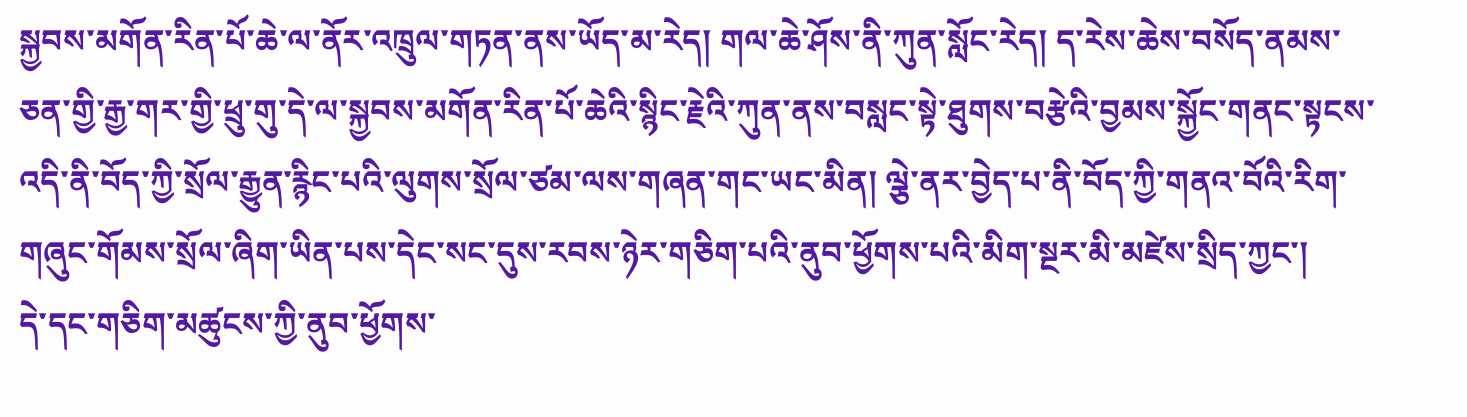སྐྱབས་མགོན་རིན་པོ་ཆེ་ལ་ནོར་འཁྲུལ་གཏན་ནས་ཡོད་མ་རེད། གལ་ཆེ་ཤོས་ནི་ཀུན་སློང་རེད། ད་རེས་ཆེས་བསོད་ནམས་ཅན་གྱི་རྒྱ་གར་གྱི་ཕྲུ་གུ་དེ་ལ་སྐྱབས་མགོན་རིན་པོ་ཆེའི་སྙིང་རྗེའི་ཀུན་ནས་བསླང་སྟེ་ཐུགས་བརྩེའི་བྱམས་སྐྱོང་གནང་སྟངས་འདི་ནི་བོད་ཀྱི་སྲོལ་རྒྱུན་རྙིང་པའི་ལུགས་སྲོལ་ཙམ་ལས་གཞན་གང་ཡང་མིན། ལྕེ་ནར་བྱེད་པ་ནི་བོད་ཀྱི་གནའ་བོའི་རིག་གཞུང་གོམས་སྲོལ་ཞིག་ཡིན་པས་དེང་སང་དུས་རབས་ཉེར་གཅིག་པའི་ནུབ་ཕྱོགས་པའི་མིག་སྔར་མི་མཛེས་སྲིད་ཀྱང་།
དེ་དང་གཅིག་མཚུངས་ཀྱི་ནུབ་ཕྱོགས་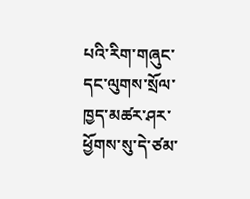པའི་རིག་གཞུང་དང་ལུགས་སྲོལ་ཁྱད་མཚར་ཤར་ཕྱོགས་སུ་དེ་ཙམ་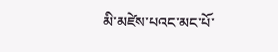མི་མཛེས་པའང་མང་པོ་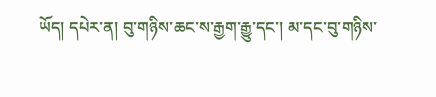ཡོད། དཔེར་ན། བུ་གཉིས་ཆང་ས་རྒྱག་རྒྱུ་དང་། མ་དང་བུ་གཉིས་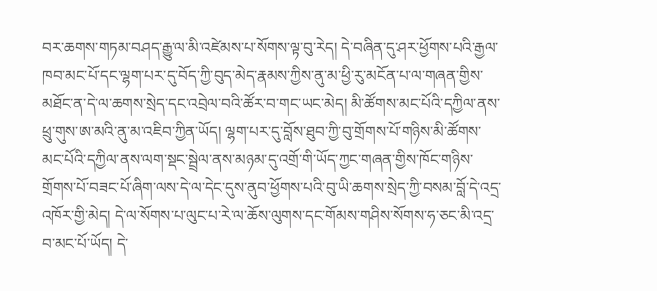བར་ཆགས་གཏམ་བཤད་རྒྱུ་ལ་མི་འཛེམས་པ་སོགས་ལྟ་བུ་རེད། དེ་བཞིན་དུ་ཤར་ཕྱོགས་པའི་རྒྱལ་ཁབ་མང་པོ་དང་ལྷག་པར་དུ་བོད་ཀྱི་བུད་མེད་རྣམས་ཀྱིས་ནུ་མ་ཕྱི་རུ་མངོན་པ་ལ་གཞན་གྱིས་མཐོང་ན་དེ་ལ་ཆགས་སྲེད་དང་འབྲེལ་བའི་ཚོར་བ་གང་ཡང་མེད། མི་ཚོགས་མང་པོའི་དཀྱིལ་ནས་ཕྲུ་གུས་ཨ་མའི་ནུ་མ་འཇིབ་ཀྱིན་ཡོད། ལྷག་པར་དུ་བློས་ཐུབ་ཀྱི་བུ་གྲོགས་པོ་གཉིས་མི་ཚོགས་མང་པོའི་དཀྱིལ་ནས་ལག་སྡང་སྦྲེལ་ནས་མཉམ་དུ་འགྲོ་གི་ཡོད་ཀྱང་གཞན་གྱིས་ཁོང་གཉིས་གྲོགས་པོ་བཟང་པོ་ཞིག་ལས་དེ་ལ་དེང་དུས་ནུབ་ཕྱོགས་པའི་བུ་ཡི་ཆགས་སྲེད་ཀྱི་བསམ་བློ་དེ་འདྲ་འཁོར་གྱི་མེད། དེ་ལ་སོགས་པ་ལུང་པ་རེ་ལ་ཆོས་ལུགས་དང་གོམས་གཤིས་སོགས་ཧ་ཅང་མི་འདྲ་བ་མང་པོ་ཡོད། དེ་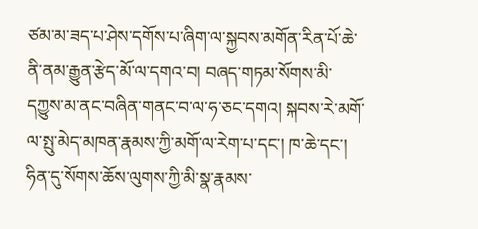ཙམ་མ་ཟད་པ་ཤེས་དགོས་པ་ཞིག་ལ་སྐྱབས་མགོན་རིན་པོ་ཆེ་ནི་ནམ་རྒྱུན་རྩེད་མོ་ལ་དགའ་བ། བཞད་གཏམ་སོགས་མི་དཀྱུས་མ་ནང་བཞིན་གནང་བ་ལ་ཧ་ཅང་དགའ། སྐབས་རེ་མགོ་ལ་སྤུ་མེད་མཁན་རྣམས་ཀྱི་མགོ་ལ་རེག་པ་དང་། ཁ་ཆེ་དང་། ཧིན་དུ་སོགས་ཆོས་ལུགས་ཀྱི་མི་སྣ་རྣམས་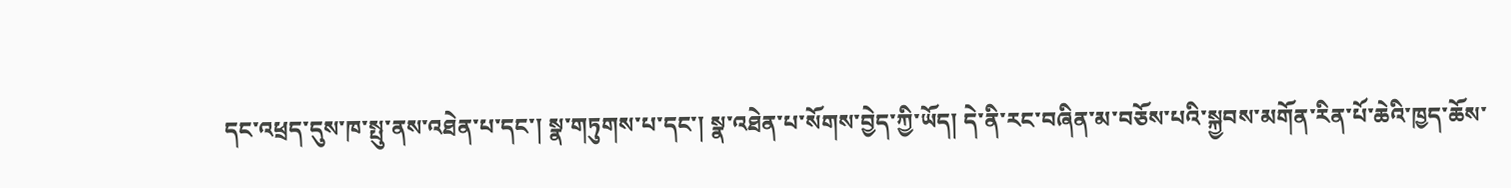དང་འཕྲད་དུས་ཁ་སྤུ་ནས་འཐེན་པ་དང་། སྣ་གཏུགས་པ་དང་། སྣ་འཐེན་པ་སོགས་བྱེད་ཀྱི་ཡོད། དེ་ནི་རང་བཞིན་མ་བཅོས་པའི་སྐྱབས་མགོན་རིན་པོ་ཆེའི་ཁྱད་ཆོས་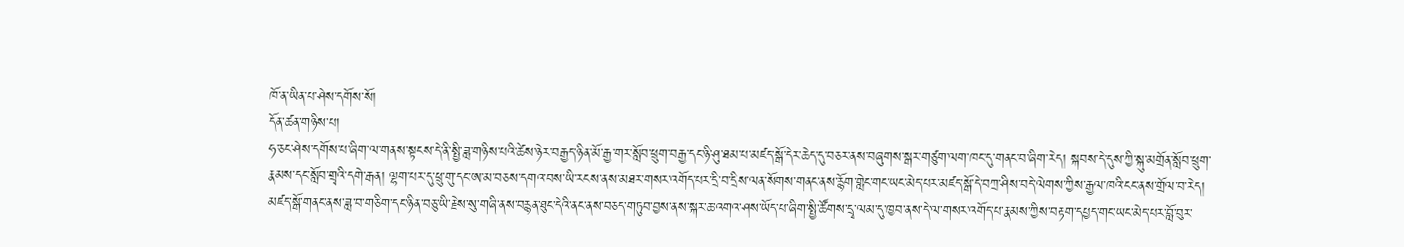ཁོ་ན་ཡིན་པ་ཤེས་དགོས་སོ།
དོན་ཚན་གཉིས་པ།
ཧ་ཅང་ཤེས་དགོས་པ་ཞིག་ལ་གནས་སྟངས་དེ་ནི་སྤྱི་ཟླ་གཉིས་པའི་ཚེས་ཉེར་བརྒྱད་ཉིན་མོ་རྒྱ་གར་སློབ་ཕྲུག་བརྒྱ་དང་ཉི་ཤུ་ཐམ་པ་མཛད་སྒོ་དེར་ཆེད་དུ་བཅར་ནས་བཞུགས་སྒར་གཙུག་ལག་ཁང་དུ་གནང་བ་ཞིག་རེད། སྐབས་དེ་དུས་ཀྱི་སྐུ་མགྲོན་སློབ་ཕྲུག་རྣམས་དང་སློབ་གྲྭའི་དགེ་རྒན། ལྷག་པར་དུ་ཕྲུ་གུ་དང་ཨ་མ་བཅས་དགའ་བས་ཡི་རངས་ནས་མཐར་གསར་འགོད་པར་དྲི་བ་དྲིས་ལན་སོགས་གནང་ནས་རྙོག་གླེང་གང་ཡང་མེད་པར་མཛད་སྒོ་དེ་བཀྲ་ཤིས་བདེ་ལེགས་ཀྱིས་རྒྱལ་ཁའི་ངང་ནས་གྲོལ་བ་རེད། མཛད་སྒོ་གནང་ནས་ཟླ་བ་གཅིག་དང་ཉིན་བཅུ་ཡི་རྗེས་སུ་གཞི་ནས་བརྙན་ཐུང་དེའི་ནང་ནས་བཅད་གཏུབ་བྱས་ནས་སྐར་ཆ་འགའ་ཤས་ཡོད་པ་ཞིག་སྤྱི་ཚོགས་དྲྭ་ལམ་དུ་ཁྱབ་ནས་དེ་ལ་གསར་འགོད་པ་རྣམས་ཀྱིས་བརྟག་དཔྱད་གང་ཡང་མེད་པར་བློ་བུར་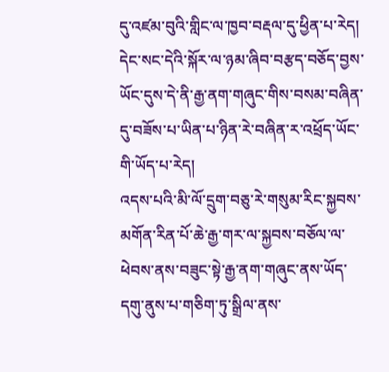དུ་འཛམ་བུའི་གླིང་ལ་ཁྱབ་བརྡལ་དུ་ཕྱིན་པ་རེད། དེང་སང་དེའི་སྐོར་ལ་ཉམ་ཞིབ་བརྩད་བཅོད་བྱས་ཡོང་དུས་དེ་ནི་རྒྱ་ནག་གཞུང་གིས་བསམ་བཞིན་དུ་བཟོས་པ་ཡིན་པ་ཉིན་རེ་བཞིན་ར་འཕྲོད་ཡོང་གི་ཡོད་པ་རེད།
འདས་པའི་མི་ལོ་དྲུག་བཅུ་རེ་གསུམ་རིང་སྐྱབས་མགོན་རིན་པོ་ཆེ་རྒྱ་གར་ལ་སྐྱབས་བཅོལ་ལ་ཕེབས་ནས་བཟུང་སྟེ་རྒྱ་ནག་གཞུང་ནས་ཡོད་དགུ་ནུས་པ་གཅིག་ཏུ་སྒྲིལ་ནས་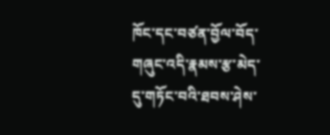ཁོང་དང་བཙན་བྱོལ་བོད་གཞུང་འདི་རྣམས་རྩ་མེད་དུ་གཏོང་བའི་ཐབས་ཤེས་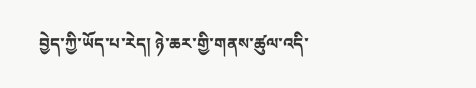བྱེད་ཀྱི་ཡོད་པ་རེད། ཉེ་ཆར་གྱི་གནས་ཚུལ་འདི་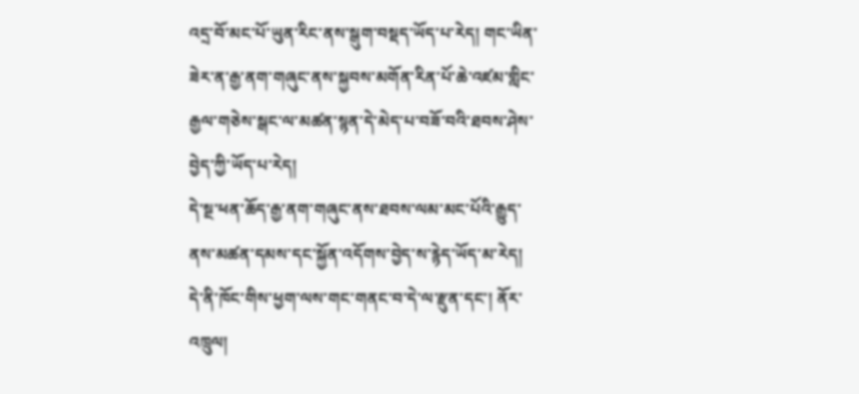འདྲ་བོ་མང་པོ་ཡུན་རིང་ནས་སྒུག་བསྡད་ཡོད་པ་རེད། གང་ཡིན་ཟེར་ན་རྒྱ་ནག་གཞུང་ནས་སྐྱབས་མགོན་རིན་པོ་ཆེ་འཛམ་གླིང་རྒྱལ་གཅེས་སྒང་ལ་མཚན་སྙན་དེ་མེད་པ་བཟོ་བའི་ཐབས་ཤེས་བྱེད་ཀྱི་ཡོད་པ་རེད།
དེ་སྔ་ཕན་ཆོད་རྒྱ་ནག་གཞུང་ནས་ཐབས་ལམ་མང་པོའི་རྒྱུད་ནས་མཚན་དམས་དང་སྐྱོན་འདོགས་བྱེད་ས་རྙེད་ཡོད་མ་རེད། དེ་ནི་ཁོང་གིས་ཕྱག་ལས་གང་གནང་བ་དེ་ལ་རྫུན་དང་། ནོར་འཁྲུལ།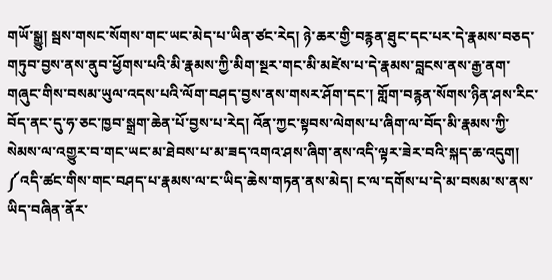གཡོ་སྒྱུ། སྦས་གསང་སོགས་གང་ཡང་མེད་པ་ཡིན་ཙང་རེད། ཉེ་ཆར་གྱི་བརྙན་ཐུང་དང་པར་དེ་རྣམས་བཅད་གཏུབ་བྱས་ནས་ནུབ་ཕྱོགས་པའི་མི་རྣམས་ཀྱི་མིག་སྔར་གང་མི་མཛེས་པ་དེ་རྣམས་བླངས་ནས་རྒྱ་ནག་གཞུང་གིས་བསམ་ཡུལ་འདས་པའི་ལོག་བཤད་བྱས་ནས་གསར་ཤོག་དང་། གློག་བརྙན་སོགས་ཉིན་ཤས་རིང་བོད་ནང་དུ་ཧ་ཅང་ཁྱབ་སྒྲག་ཆེན་པོ་བྱས་པ་རེད། འོན་ཀྱང་སྟབས་ལེགས་པ་ཞིག་ལ་བོད་མི་རྣམས་ཀྱི་སེམས་ལ་འགྱུར་བ་གང་ཡང་མ་ཐེབས་པ་མ་ཟད་འགའ་ཤས་ཞིག་ནས་འདི་ལྟར་ཟེར་བའི་སྐད་ཆ་འདུག། ༼འདི་ཚང་གིས་གང་བཤད་པ་རྣམས་ལ་ང་ཡིད་ཆེས་གཏན་ནས་མེད། ང་ལ་དགོས་པ་དེ་མ་བསམ་ས་ནས་ཡིད་བཞིན་ནོར་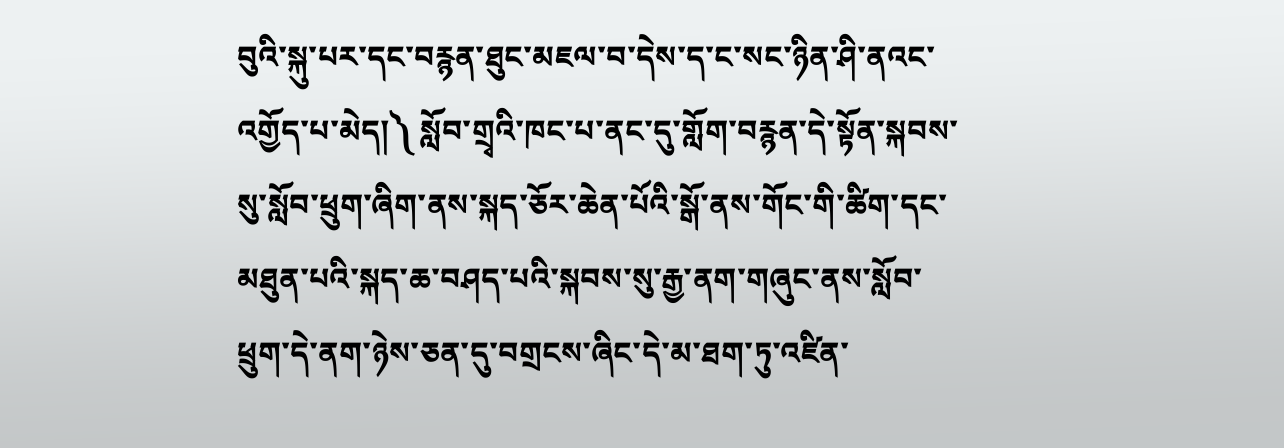བུའི་སྐུ་པར་དང་བརྙན་ཐུང་མཇལ་བ་དེས་ད་ང་སང་ཉིན་ཤི་ནའང་འགྱོད་པ་མེད།༽ སློབ་གྲྭའི་ཁང་པ་ནང་དུ་གློག་བརྙན་དེ་སྟོན་སྐབས་སུ་སློབ་ཕྲུག་ཞིག་ནས་སྐད་ཅོར་ཆེན་པོའི་སྒོ་ནས་གོང་གི་ཚིག་དང་མཐུན་པའི་སྐད་ཆ་བཤད་པའི་སྐབས་སུ་རྒྱ་ནག་གཞུང་ནས་སློབ་ཕྲུག་དེ་ནག་ཉེས་ཅན་དུ་བགྲངས་ཞིང་དེ་མ་ཐག་ཏུ་འཛིན་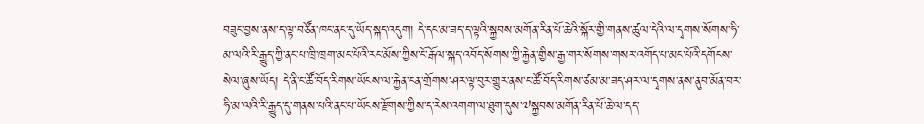བཟུང་བྱས་ནས་ད་ལྟ་བཙོན་ཁང་ནང་དུ་ཡོད་སྐད་འདུག། དེ་དང་མ་ཟད་ད་ལྟའི་སྐྱབས་མགོན་རིན་པོ་ཆེའི་སྐོར་གྱི་གནས་ཚུལ་དེའི་ལ་དྭགས་སོགས་ཧི་མ་ལའི་རི་རྒྱུད་ཀྱི་ནང་པ་ཁྲི་ཁྲག་མང་པོའི་རང་མོས་ཀྱིས་ངོ་རྒོལ་སྐད་འབོད་སོགས་ཀྱི་རྐྱེན་གྱིས་རྒྱ་གར་སོགས་གསར་འགོད་པ་མང་པོའི་དགོངས་སེལ་ཞུས་ཡོད། དེ་ནི་ང་ཚོ་བོད་རིགས་ཡོངས་ལ་རྐྱེན་ངན་གྲོགས་ཤར་ལྟ་བུར་གྱུར་ནས་ང་ཚོ་བོད་རིགས་ཙམ་མ་ཟད་ཤར་ལ་དྭགས་ནས་ནུབ་མོན་བར་ཧི་མ་ལའི་རི་རྒྱུད་དུ་གནས་པའི་ནང་པ་ཡོངས་རྫོགས་ཀྱིས་ད་རེས་འགག་ལ་ཐུག་དུས་༧སྐྱབས་མགོན་རིན་པོ་ཆེ་ལ་དད་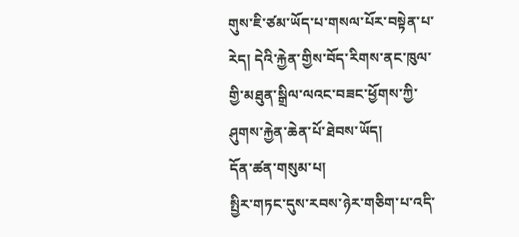གུས་ཇི་ཙམ་ཡོད་པ་གསལ་པོར་བསྟེན་པ་རེད། དེའི་རྐྱེན་གྱིས་བོད་རིགས་ནང་ཁུལ་གྱི་མཐུན་སྒྲིལ་ལའང་བཟང་ཕྱོགས་ཀྱི་ཤུགས་རྐྱེན་ཆེན་པོ་ཐེབས་ཡོད།
དོན་ཚན་གསུམ་པ།
སྤྱིར་གཏང་དུས་རབས་ཉེར་གཅིག་པ་འདི་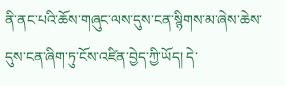ནི་ནང་པའི་ཆོས་གཞུང་ལས་དུས་ངན་སྙིགས་མ་ཞེས་ཆེས་དུས་ངན་ཞིག་ཏུ་ངོས་འཛིན་བྱེད་ཀྱི་ཡོད། དེ་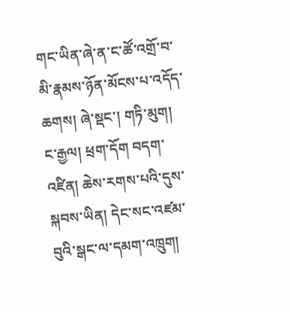གང་ཡིན་ཞེ་ན་ང་ཚོ་འགྲོ་བ་མི་རྣམས་ཉོན་མོངས་པ་འདོད་ཆགས། ཞེ་སྡང་། གཏི་མུག། ང་རྒྱལ། ཕྲག་དོག བདག་འཛིན། ཆེས་རགས་པའི་དུས་སྐབས་ཡིན། དེང་སང་འཛམ་བུའི་སྒང་ལ་དམག་འཁྲུག།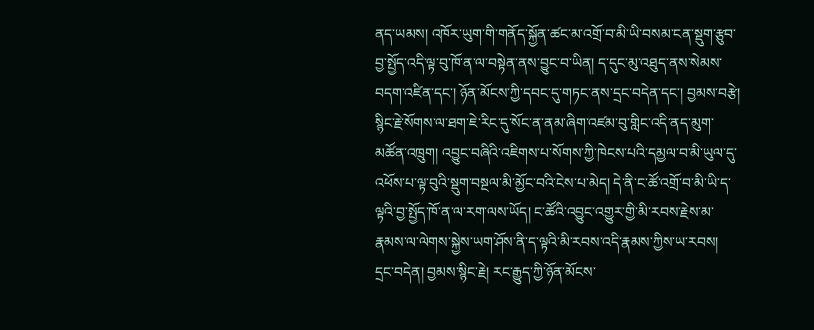ནད་ཡམས། འཁོར་ཡུག་གི་གནོད་སྐྱོན་ཚང་མ་འགྲོ་བ་མི་ཡི་བསམ་ངན་སྡུག་རྩུབ་བྱ་སྤྱོད་འདི་ལྟ་བུ་ཁོ་ན་ལ་བསྟེན་ནས་བྱུང་བ་ཡིན། ད་དུང་མུ་འཐུད་ནས་སེམས་བདག་འཛིན་དང་། ཉོན་མོངས་ཀྱི་དབང་དུ་གཏང་ནས་དྲང་བདེན་དང་། བྱམས་བརྩེ། སྙིང་རྗེ་སོགས་ལ་ཐག་ཇེ་རིང་དུ་སོང་ན་ནམ་ཞིག་འཛམ་བུ་གླིང་འདི་ནད་མུག་མཚོན་འཁྲུག། འབྱུང་བཞིའི་འཇིགས་པ་སོགས་ཀྱི་ཁེངས་པའི་དམྱལ་བ་མི་ཡུལ་དུ་འཕོས་པ་ལྟ་བུའི་སྡུག་བསྔལ་མི་མྱོང་བའི་ངེས་པ་མེད། དེ་ནི་ང་ཚོ་འགྲོ་བ་མི་ཡི་ད་ལྟའི་བྱ་སྤྱོད་ཁོ་ན་ལ་རག་ལས་ཡོད། ང་ཚོའི་འབྱུང་འགྱུར་གྱི་མི་རབས་རྗེས་མ་རྣམས་ལ་ལེགས་སྐྱེས་ཡག་ཤོས་ནི་ད་ལྟའི་མི་རབས་འདི་རྣམས་ཀྱིས་ཡ་རབས། དྲང་བདེན། བྱམས་སྙིང་རྗེ། རང་རྒྱུད་ཀྱི་ཉོན་མོངས་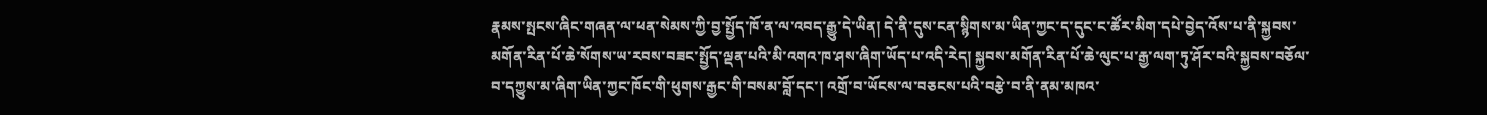རྣམས་སྤངས་ཞིང་གཞན་ལ་ཕན་སེམས་ཀྱི་བྱ་སྤྱོད་ཁོ་ན་ལ་འབད་རྒྱུ་དེ་ཡིན། དེ་ནི་དུས་ངན་སྙིགས་མ་ཡིན་ཀྱང་ད་དུང་ང་ཚོར་མིག་དཔེ་བྱེད་འོས་པ་ནི་སྐྱབས་མགོན་རིན་པོ་ཆེ་སོགས་ཡ་རབས་བཟང་སྤྱོད་ལྡན་པའི་མི་འགའ་ཁ་ཤས་ཞིག་ཡོད་པ་འདི་རེད། སྐྱབས་མགོན་རིན་པོ་ཆེ་ལུང་པ་རྒྱ་ལག་ཏུ་ཤོར་བའི་སྐྱབས་བཅོལ་བ་དཀྱུས་མ་ཞིག་ཡིན་ཀྱང་ཁོང་གི་ཕུགས་རྒྱང་གི་བསམ་བློ་དང་། འགྲོ་བ་ཡོངས་ལ་བཅངས་པའི་བརྩེ་བ་ནི་ནམ་མཁའ་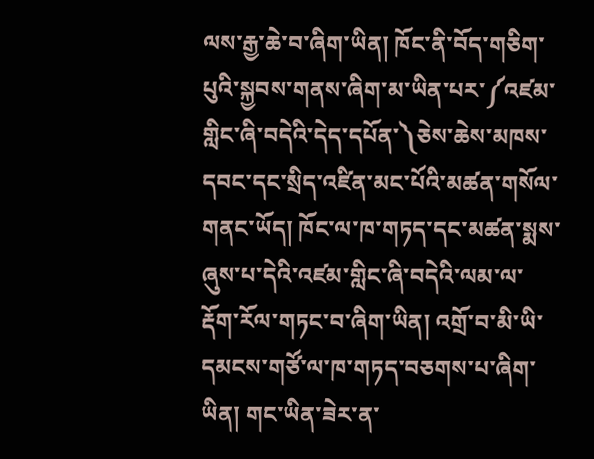ལས་རྒྱ་ཆེ་བ་ཞིག་ཡིན། ཁོང་ནི་བོད་གཅིག་པུའི་སྐྱབས་གནས་ཞིག་མ་ཡིན་པར་༼འཛམ་གླིང་ཞི་བདེའི་དེད་དཔོན་༽ཅེས་ཆེས་མཁས་དབང་དང་སྲིད་འཛིན་མང་པོའི་མཚན་གསོལ་གནང་ཡོད། ཁོང་ལ་ཁ་གཏད་དང་མཚན་སྨས་ཞུས་པ་དེའི་འཛམ་གླིང་ཞི་བདེའི་ལམ་ལ་རྡོག་རོལ་གཏང་བ་ཞིག་ཡིན། འགྲོ་བ་མི་ཡི་དམངས་གཙོ་ལ་ཁ་གཏད་བཅགས་པ་ཞིག་ཡིན། གང་ཡིན་ཟེར་ན་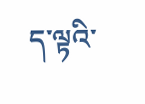ད་ལྟའི་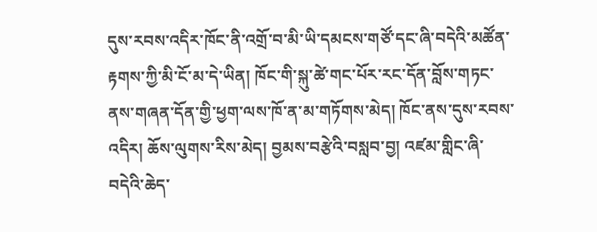དུས་རབས་འདིར་ཁོང་ནི་འགྲོ་བ་མི་ཡི་དམངས་གཙོ་དང་ཞི་བདེའི་མཚོན་རྟགས་ཀྱི་མི་ངོ་མ་དེ་ཡིན། ཁོང་གི་སྐུ་ཚེ་གང་པོར་རང་དོན་བློས་གཏང་ནས་གཞན་དོན་གྱི་ཕྱག་ལས་ཁོ་ན་མ་གཏོགས་མེད། ཁོང་ནས་དུས་རབས་འདིར། ཆོས་ལུགས་རིས་མེད། བྱམས་བརྩེའི་བསླབ་བྱ། འཛམ་གླིང་ཞི་བདེའི་ཆེད་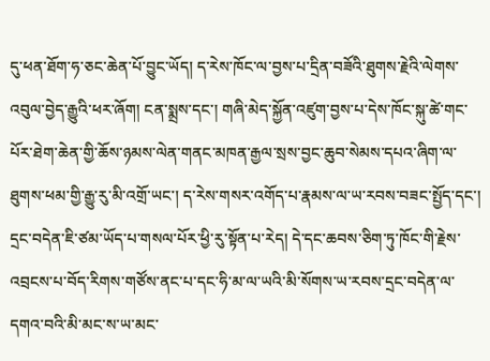དུ་ཕན་ཐོག་ཧ་ཅང་ཆེན་པོ་བྱུང་ཡོད། ད་རེས་ཁོང་ལ་བྱས་པ་དྲིན་བཟོའི་ཐུགས་རྗེའི་ལེགས་འབུལ་བྱེད་རྒྱུའི་ཕར་ཞོག། ངན་སྨྲས་དང་། གཞི་མེད་སྐྱོན་འཛུག་བྱས་པ་དེས་ཁོང་སྐུ་ཚེ་གང་པོར་ཐེག་ཆེན་གྱི་ཆོས་ཉམས་ལེན་གནང་མཁན་རྒྱལ་སྲས་བྱང་ཆུབ་སེམས་དཔའ་ཞིག་ལ་ཐུགས་ཕམ་གྱི་རྒྱུ་རུ་མི་འགྲོ་ཡང་། ད་རེས་གསར་འགོད་པ་རྣམས་ལ་ཡ་རབས་བཟང་སྤྱོད་དང་། དྲང་བདེན་ཇི་ཙམ་ཡོད་པ་གསལ་པོར་ཕྱི་རུ་སྟོན་པ་རེད། དེ་དང་ཆབས་ཅིག་ཏུ་ཁོང་གི་རྗེས་འབྲངས་པ་བོད་རིགས་གཙོས་ནང་པ་དང་ཧི་མ་ལ་ཡའི་མི་སོགས་ཡ་རབས་དྲང་བདེན་ལ་དགའ་བའི་མི་མང་ས་ཡ་མང་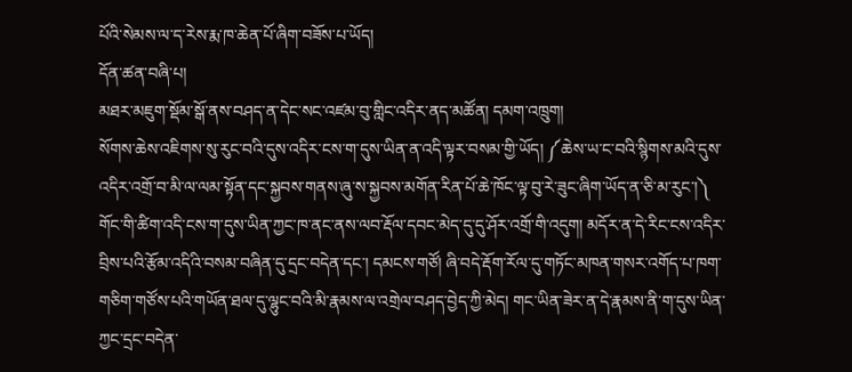པོའི་སེམས་ལ་ད་རེས་རྨ་ཁ་ཆེན་པོ་ཞིག་བཟོས་པ་ཡོད།
དོན་ཚན་བཞི་པ།
མཐར་མཇུག་སྡོམ་སྒོ་ནས་བཤད་ན་དེང་སང་འཛམ་བུ་གླིང་འདིར་ནད་མཚོན། དམག་འཁྲུག།
སོགས་ཆེས་འཇིགས་སུ་རུང་བའི་དུས་འདིར་ངས་ག་དུས་ཡིན་ན་འདི་ལྟར་བསམ་གྱི་ཡོད། ༼ཆེས་ཡ་ང་བའི་སྙིགས་མའི་དུས་འདིར་འགྲོ་བ་མི་ལ་ལམ་སྟོན་དང་སྐྱབས་གནས་ཞུ་ས་སྐྱབས་མགོན་རིན་པོ་ཆེ་ཁོང་ལྟ་བུ་རེ་ཟུང་ཞིག་ཡོད་ན་ཅི་མ་རུང་།༽
གོང་གི་ཚིག་འདི་ངས་ག་དུས་ཡིན་ཀྱང་ཁ་ནང་ནས་ལབ་རྡོལ་དབང་མེད་དུ་དུ་ཤོར་འགྲོ་གི་འདུག། མདོར་ན་དེ་རིང་ངས་འདིར་བྲིས་པའི་རྩོམ་འདིའི་བསམ་བཞིན་དུ་དྲང་བདེན་དང་། དམངས་གཙོ། ཞི་བདེ་རྡོག་རོལ་དུ་གཏོང་མཁན་གསར་འགོད་པ་ཁག་གཅིག་གཙོས་པའི་གཡོན་ཐལ་དུ་ལྷུང་བའི་མི་རྣམས་ལ་འགྲེལ་བཤད་བྱེད་ཀྱི་མེད། གང་ཡིན་ཟེར་ན་དེ་རྣམས་ནི་ག་དུས་ཡིན་ཀྱང་དྲང་བདེན་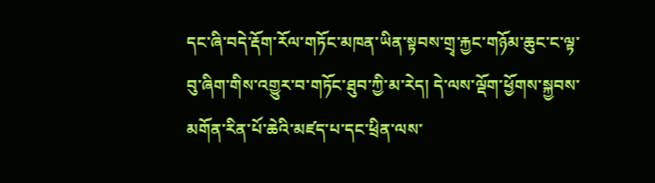དང་ཞི་བདེ་རྡོག་རོལ་གཏོང་མཁན་ཡིན་སྟབས་གྲྭ་རྐྱང་གཉོམ་ཆུང་ང་ལྟ་བུ་ཞིག་གིས་འགྱུར་བ་གཏོང་ཐུབ་ཀྱི་མ་རེད། དེ་ལས་ལྡོག་ཕྱོགས་སྐྱབས་མགོན་རིན་པོ་ཆེའི་མཛད་པ་དང་ཕྲིན་ལས་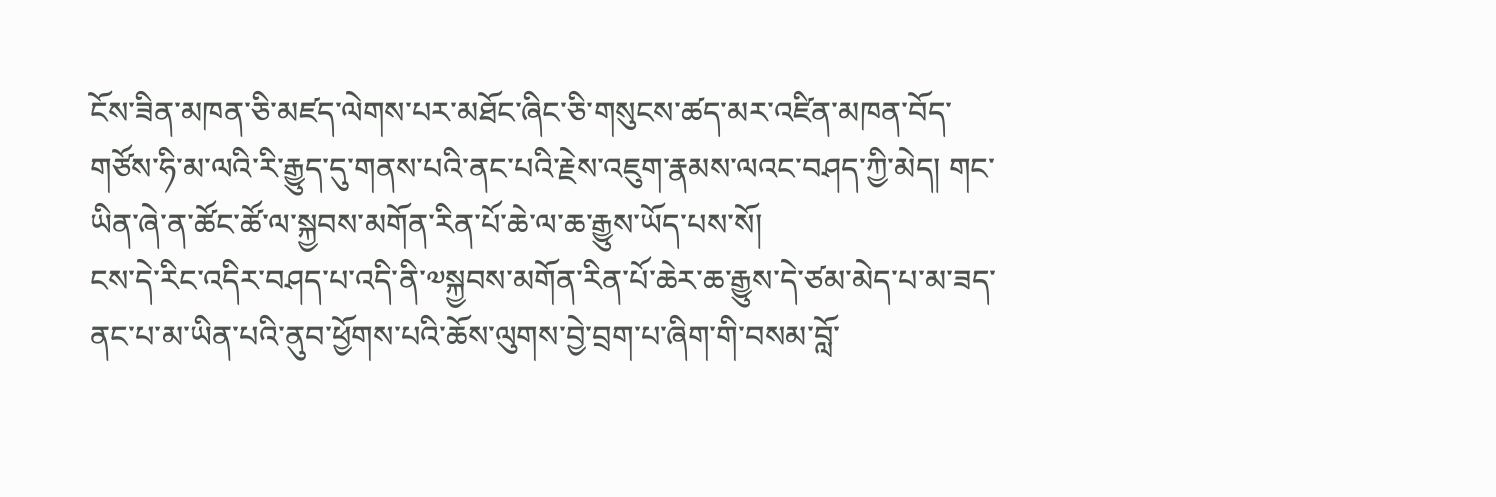ངོས་ཟིན་མཁན་ཅི་མཛད་ལེགས་པར་མཐོང་ཞིང་ཅི་གསུངས་ཚད་མར་འཛིན་མཁན་བོད་གཙོས་ཧི་མ་ལའི་རི་རྒྱུད་དུ་གནས་པའི་ནང་པའི་རྗེས་འཇུག་རྣམས་ལའང་བཤད་ཀྱི་མེད། གང་ཡིན་ཞེ་ན་ཚོང་ཚོ་ལ་སྐྱབས་མགོན་རིན་པོ་ཆེ་ལ་ཆ་རྒྱུས་ཡོད་པས་སོ།
ངས་དེ་རིང་འདིར་བཤད་པ་འདི་ནི་༧སྐྱབས་མགོན་རིན་པོ་ཆེར་ཆ་རྒྱུས་དེ་ཙམ་མེད་པ་མ་ཟད་ནང་པ་མ་ཡིན་པའི་ནུབ་ཕྱོགས་པའི་ཆོས་ལུགས་བྱེ་བྲག་པ་ཞིག་གི་བསམ་བློ་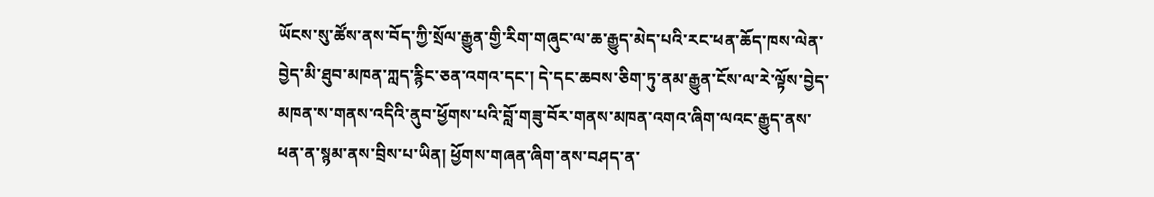ཡོངས་སུ་ཚོས་ནས་བོད་ཀྱི་སྲོལ་རྒྱུན་གྱི་རིག་གཞུང་ལ་ཆ་རྒྱུད་མེད་པའི་རང་ཕན་ཆོད་ཁས་ལེན་བྱེད་མི་ཐུབ་མཁན་ཀླད་རྙིང་ཅན་འགའ་དང་། དེ་དང་ཆབས་ཅིག་ཏུ་ནམ་རྒྱུན་ངོས་ལ་རེ་ལྟོས་བྱེད་མཁན་ས་གནས་འདིའི་ནུབ་ཕྱོགས་པའི་བློ་གཟུ་བོར་གནས་མཁན་འགའ་ཞིག་ལའང་རྒྱུད་ནས་ཕན་ན་སྙམ་ནས་བྲིས་པ་ཡིན། ཕྱོགས་གཞན་ཞིག་ནས་བཤད་ན་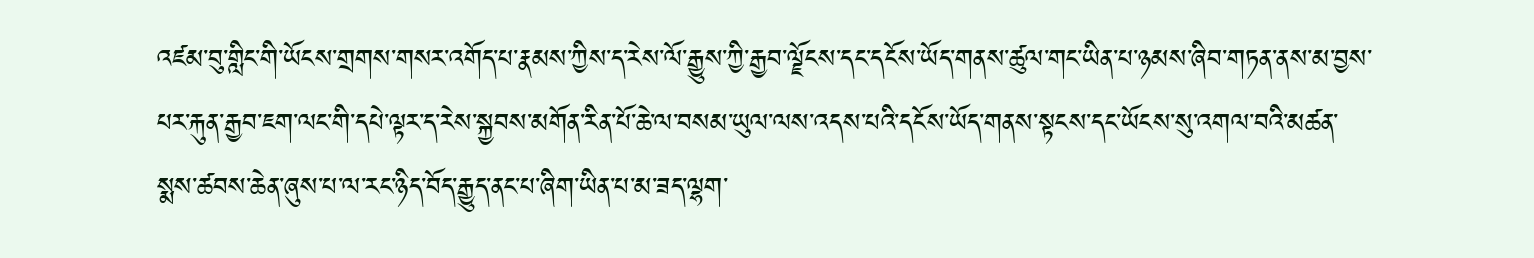འཛམ་བུ་གླིང་གི་ཡོངས་གྲགས་གསར་འགོད་པ་རྣམས་ཀྱིས་ད་རེས་ལོ་རྒྱུས་ཀྱི་རྒྱབ་ལྗོངས་དང་དངོས་ཡོད་གནས་ཚུལ་གང་ཡིན་པ་ཉམས་ཞིབ་གཏན་ནས་མ་བྱས་པར་རྐུན་རྒྱབ་ཇག་ལང་གི་དཔེ་ལྟར་ད་རེས་སྐྱབས་མགོན་རིན་པོ་ཆེ་ལ་བསམ་ཡུལ་ལས་འདས་པའི་དངོས་ཡོད་གནས་སྟངས་དང་ཡོངས་སུ་འགལ་བའི་མཚན་སྨས་ཚབས་ཆེན་ཞུས་པ་ལ་རང་ཉིད་བོད་རྒྱུད་ནང་པ་ཞིག་ཡིན་པ་མ་ཟད་ལྷག་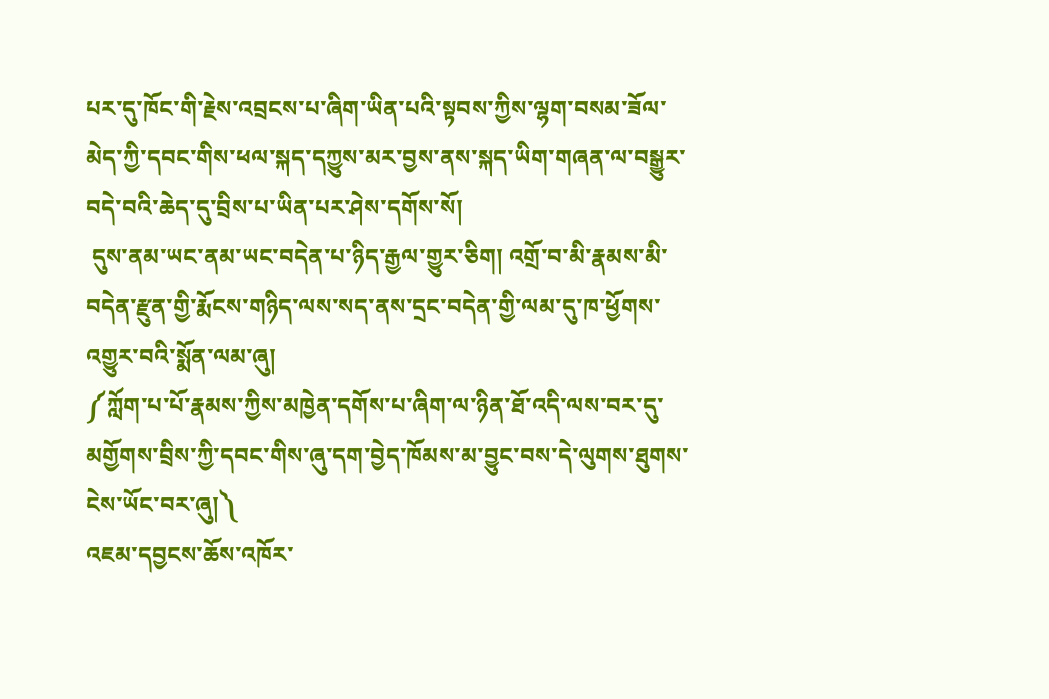པར་དུ་ཁོང་གི་རྗེས་འབྲངས་པ་ཞིག་ཡིན་པའི་སྟབས་ཀྱིས་ལྷག་བསམ་ཟོལ་མེད་ཀྱི་དབང་གིས་ཕལ་སྐད་དཀྱུས་མར་བྱས་ནས་སྐད་ཡིག་གཞན་ལ་བསྒྱུར་བདེ་བའི་ཆེད་དུ་བྲིས་པ་ཡིན་པར་ཤེས་དགོས་སོ།
 དུས་ནམ་ཡང་ནམ་ཡང་བདེན་པ་ཉིད་རྒྱལ་གྱུར་ཅིག། འགྲོ་བ་མི་རྣམས་མི་བདེན་རྫུན་གྱི་རྨོངས་གཉིད་ལས་སད་ནས་དྲང་བདེན་གྱི་ལམ་དུ་ཁ་ཕྱོགས་འགྱུར་བའི་སྨོན་ལམ་ཞུ།
༼ཀློག་པ་པོ་རྣམས་ཀྱིས་མཁྱེན་དགོས་པ་ཞིག་ལ་ཉིན་ཐོ་འདི་ལས་བར་དུ་མགྱོགས་བྲིས་ཀྱི་དབང་གིས་ཞུ་དག་བྱེད་ཁོམས་མ་བྱུང་བས་དེ་ལུགས་ཐུགས་ངེས་ཡོང་བར་ཞུ།༽
འཇམ་དབྱངས་ཆོས་འཁོར་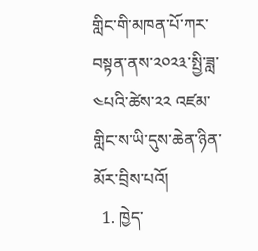གླིང་གི་མཁན་པོ་ཀར་བསྟན་ནས་༢༠༢༣་སྤྱི་ཟླ་༤པའི་ཚེས་༢༢ འཛམ་གླིང་ས་ཡི་དུས་ཆེན་ཉིན་མོར་བྲིས་པའོ།
  1. ཁྱེད་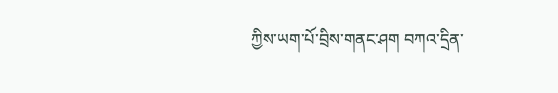ཀྱིས་ཡག་པོ་བྲིས་གནང་ཤག བཀའ་དྲིན་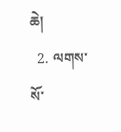ཆེ།
  2. ལགས་སོ་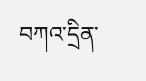བཀའ་དྲིན་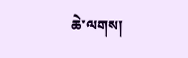ཆེ་ལགས།